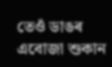তেওঁ ডাঙৰ এবোজা শুকান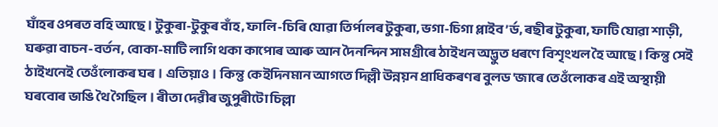ঘাঁহৰ ওপৰত বহি আছে। টুকুৰা-টুকুৰ বাঁহ, ফালি-চিৰি যোৱা তিৰ্পালৰ টুকুৰা, ভগা-চিগা প্লাইব’ৰ্ড, ৰছীৰ টুকুৰা, ফাটি যোৱা শাড়ী, ঘৰুৱা বাচন-বৰ্তন, বোকা-মাটি লাগি থকা কাপোৰ আৰু আন দৈনন্দিন সামগ্ৰীৰে ঠাইখন অদ্ভুত ধৰণে বিশৃংখল হৈ আছে। কিন্তু সেই ঠাইখনেই তেওঁলোকৰ ঘৰ। এতিয়াও। কিন্তু কেইদিনমান আগতে দিল্লী উন্নয়ন প্ৰাধিকৰণৰ বুলড'জাৰে তেওঁলোকৰ এই অস্থায়ী ঘৰবোৰ ভাঙি থৈ গৈছিল। ৰীতা দেৱীৰ জুপুৰীটো চিল্লা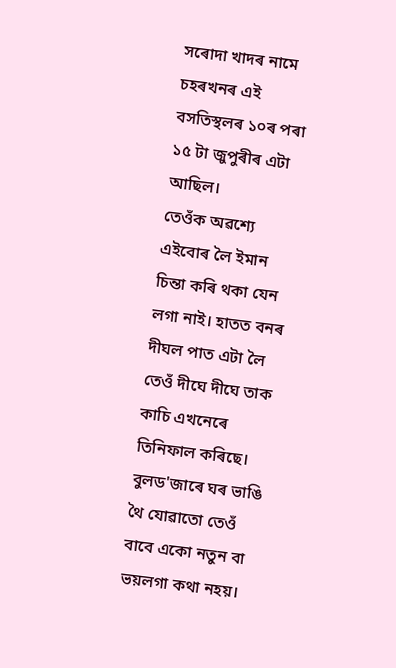সৰোদা খাদৰ নামে চহৰখনৰ এই বসতিস্থলৰ ১০ৰ পৰা ১৫ টা জুপুৰীৰ এটা আছিল।
তেওঁক অৱশ্যে এইবোৰ লৈ ইমান চিন্তা কৰি থকা যেন লগা নাই। হাতত বনৰ দীঘল পাত এটা লৈ তেওঁ দীঘে দীঘে তাক কাচি এখনেৰে তিনিফাল কৰিছে। বুলড'জাৰে ঘৰ ভাঙি থৈ যোৱাতো তেওঁ বাবে একো নতুন বা ভয়লগা কথা নহয়।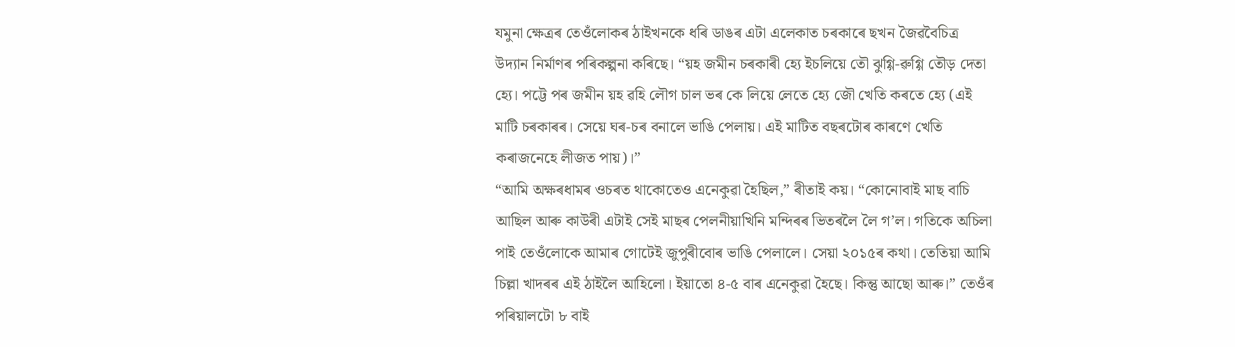যমুনা ক্ষেত্রৰ তেওঁলোকৰ ঠাইখনকে ধৰি ডাঙৰ এটা এলেকাত চৰকাৰে ছখন জৈৱবৈচিত্ৰ উদ্যান নিৰ্মাণৰ পৰিকল্পনা কৰিছে। “য়হ জমীন চৰকাৰী হ্যে ইচলিয়ে তৌ ঝুগ্গি-ৱুগ্গি তৌড় দেতা হ্যে। পট্টে পৰ জমীন য়হ ৱহি লৌগ চাল ভৰ কে লিয়ে লেতে হ্যে জৌ খেতি কৰতে হ্যে (এই মাটি চৰকাৰৰ। সেয়ে ঘৰ-চৰ বনালে ভাঙি পেলায়। এই মাটিত বছৰটোৰ কাৰণে খেতি কৰাজনেহে লীজত পায়)।”
“আমি অক্ষৰধামৰ ওচৰত থাকোতেও এনেকুৱা হৈছিল,” ৰীতাই কয়। “কোনোবাই মাছ বাচি আছিল আৰু কাউৰী এটাই সেই মাছৰ পেলনীয়াখিনি মন্দিৰৰ ভিতৰলৈ লৈ গ’ল। গতিকে অচিলা পাই তেওঁলোকে আমাৰ গোটেই জুপুৰীবোৰ ভাঙি পেলালে। সেয়া ২০১৫ৰ কথা। তেতিয়া আমি চিল্লা খাদৰৰ এই ঠাইলৈ আহিলো। ইয়াতো ৪-৫ বাৰ এনেকুৱা হৈছে। কিন্তু আছো আৰু।” তেওঁৰ পৰিয়ালটো ৮ বাই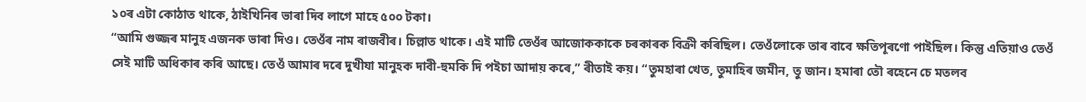১০ৰ এটা কোঠাত থাকে, ঠাইখিনিৰ ভাৰা দিব লাগে মাহে ৫০০ টকা।
“আমি গুজ্জৰ মানুহ এজনক ভাৰা দিও। তেওঁৰ নাম ৰাজবীৰ। চিল্লাত থাকে। এই মাটি তেওঁৰ আজোককাকে চৰকাৰক বিক্ৰী কৰিছিল। তেওঁলোকে তাৰ বাবে ক্ষতিপূৰণো পাইছিল। কিন্তু এতিয়াও তেওঁ সেই মাটি অধিকাৰ কৰি আছে। তেওঁ আমাৰ দৰে দুখীযা মানুহক দাবী-হুমকি দি পইচা আদায় কৰে,” ৰীতাই কয়। “তুমহাৰা খেত, তুমাহিৰ জমীন, তু জান। হমাৰা তৌ ৰহেনে চে মতলব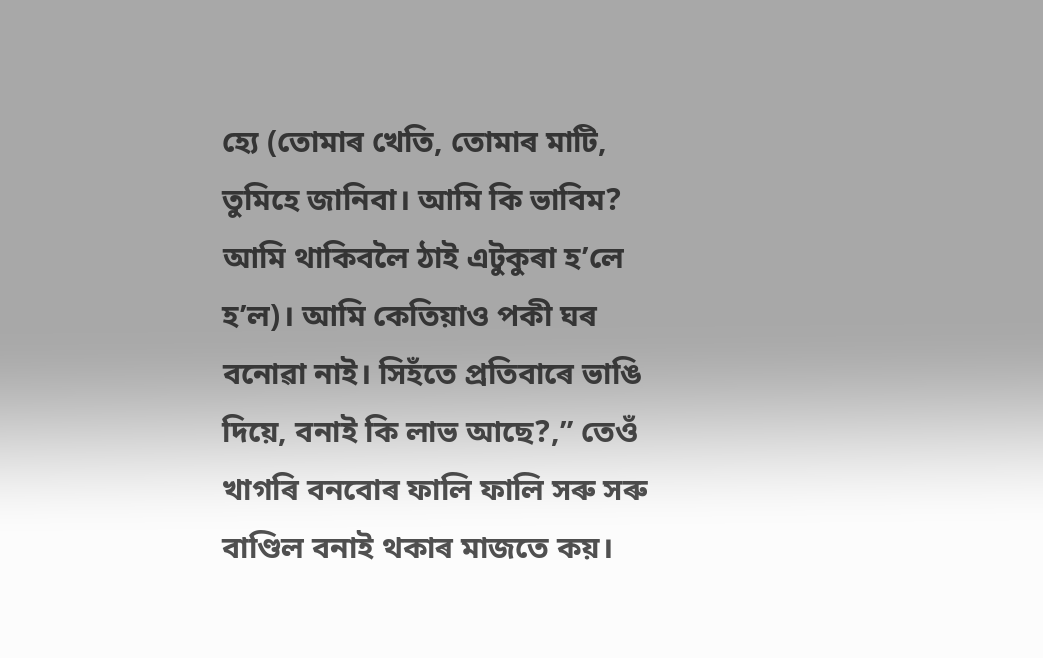হ্যে (তোমাৰ খেতি, তোমাৰ মাটি, তুমিহে জানিবা। আমি কি ভাবিম? আমি থাকিবলৈ ঠাই এটুকুৰা হ’লে হ’ল)। আমি কেতিয়াও পকী ঘৰ বনোৱা নাই। সিহঁতে প্ৰতিবাৰে ভাঙি দিয়ে, বনাই কি লাভ আছে?,” তেওঁ খাগৰি বনবোৰ ফালি ফালি সৰু সৰু বাণ্ডিল বনাই থকাৰ মাজতে কয়।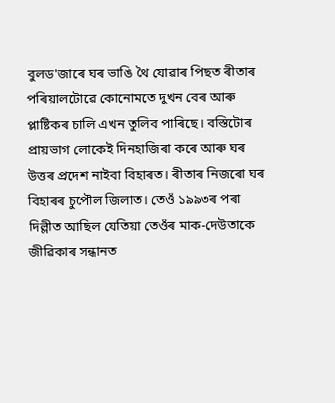বুলড'জাৰে ঘৰ ভাঙি থৈ যোৱাৰ পিছত ৰীতাৰ পৰিয়ালটোৱে কোনোমতে দুখন বেৰ আৰু প্লাষ্টিকৰ চালি এখন তুলিব পাৰিছে। বস্তিটোৰ প্ৰায়ভাগ লোকেই দিনহাজিৰা কৰে আৰু ঘৰ উত্তৰ প্ৰদেশ নাইবা বিহাৰত। ৰীতাৰ নিজৰো ঘৰ বিহাৰৰ চুপৌল জিলাত। তেওঁ ১৯৯৩ৰ পৰা দিল্লীত আছিল যেতিয়া তেওঁৰ মাক-দেউতাকে জীৱিকাৰ সন্ধানত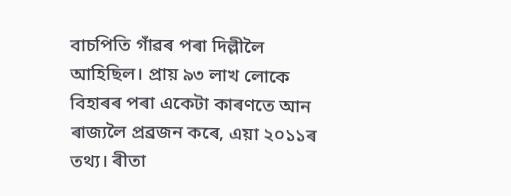বাচপিতি গাঁৱৰ পৰা দিল্লীলৈ আহিছিল। প্ৰায় ৯৩ লাখ লোকে বিহাৰৰ পৰা একেটা কাৰণতে আন ৰাজ্যলৈ প্ৰব্ৰজন কৰে, এয়া ২০১১ৰ তথ্য। ৰীতা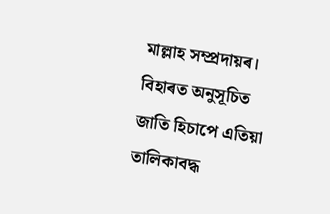মাল্লাহ সম্প্ৰদায়ৰ। বিহাৰত অনুসূচিত জাতি হিচাপে এতিয়া তালিকাবদ্ধ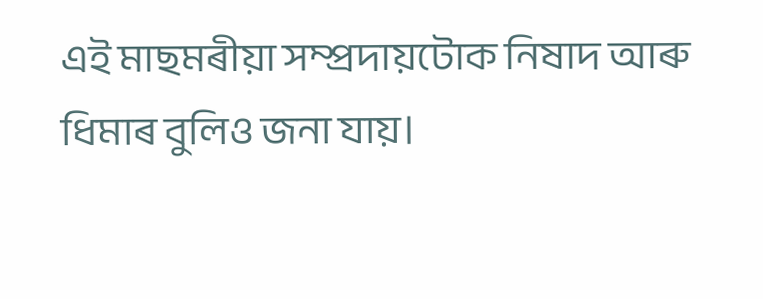এই মাছমৰীয়া সম্প্ৰদায়টোক নিষাদ আৰু ধিমাৰ বুলিও জনা যায়।